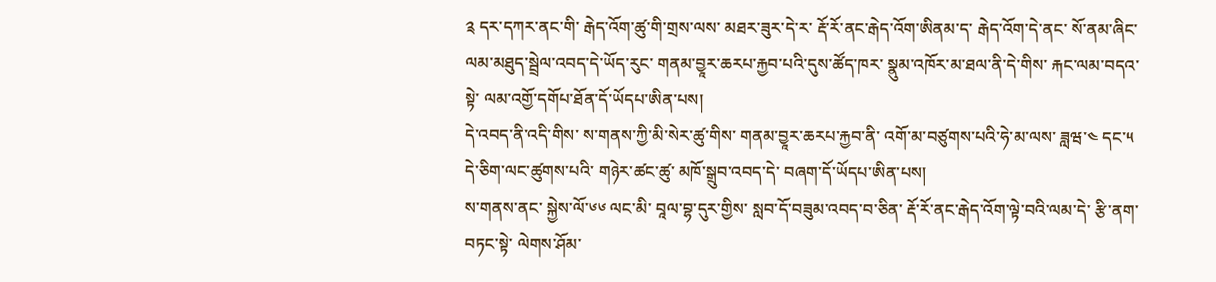༉ དར་དཀར་ནང་གི་ རྒེད་འོག་ཚུ་གི་གྲས་ལས་ མཐར་ཟུར་དེ་ར་ རྡོ་རོ་ནང་རྒེད་འོག་ཨིནམ་ད་ རྒེད་འོག་དེ་ནང་ སོ་ནམ་ཞིང་ལམ་མཐུད་སྦྲེལ་འབད་དེ་ཡོད་རུང་ གནམ་བྱཱར་ཆརཔ་རྐྱབ་པའི་དུས་ཚོད་ཁར་ སྣུམ་འཁོར་མ་ཐལ་ནི་དེ་གིས་ རྐང་ལམ་བདའ་སྟེ་ ལམ་འགྱོ་དགོཔ་ཐོན་དོ་ཡོདཔ་ཨིན་པས།
དེ་འབད་ནི་འདི་གིས་ ས་གནས་ཀྱི་མི་སེར་ཚུ་གིས་ གནམ་བྱཱར་ཆརཔ་རྐྱབ་ནི་ འགོ་མ་བཙུགས་པའི་ཧེ་མ་ལས་ ཟླཝ་༤ དང་༥ དེ་ཅིག་ལང་ཚུགས་པའི་ གཉེར་ཚང་ཚུ་ མཁོ་སྒྲུབ་འབད་དེ་ བཞག་དོ་ཡོདཔ་ཨིན་པས།
ས་གནས་ནང་ སྐྱེས་ལོ་༦༦ ལང་མི་ བཱལ་བྷ་དུར་གྱིས་ སླབ་དོ་བཟུམ་འབད་བ་ཅིན་ རྡོ་རོ་ནང་རྒེད་འོག་ལྟེ་བའི་ལམ་དེ་ རྩི་ནག་བཏང་སྟེ་ ལེགས་ཤོམ་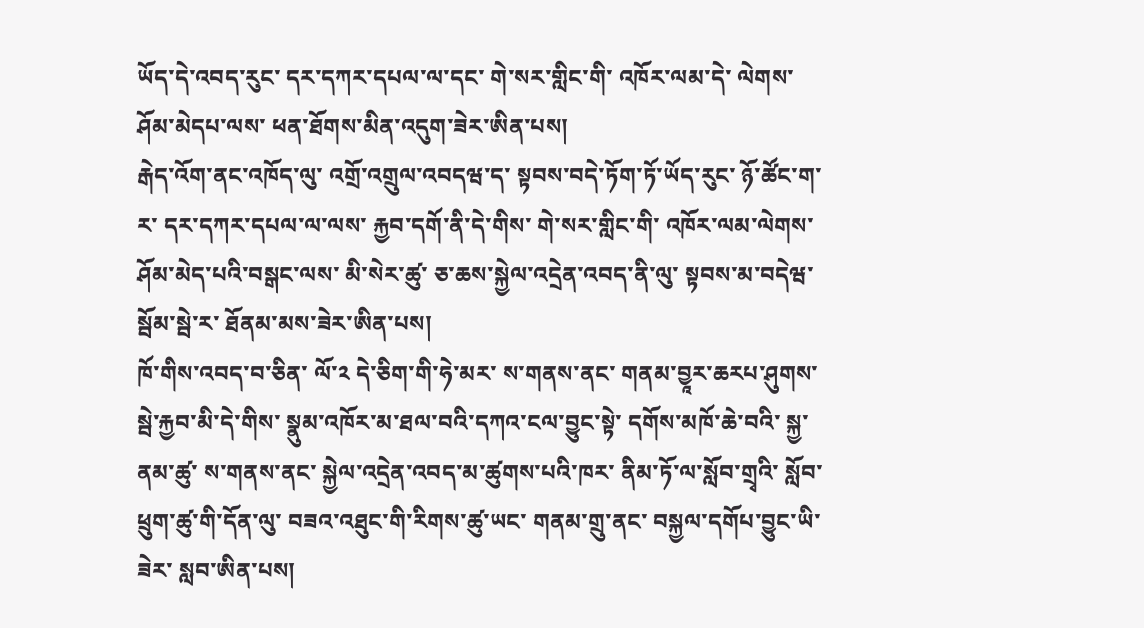ཡོད་དེ་འབད་རུང་ དར་དཀར་དཔལ་ལ་དང་ གེ་སར་གླིང་གི་ འཁོར་ལམ་དེ་ ལེགས་ཤོམ་མེདཔ་ལས་ ཕན་ཐོགས་མིན་འདུག་ཟེར་ཨིན་པས།
རྒེད་འོག་ནང་འཁོད་ལུ་ འགྲོ་འགྲུལ་འབདཝ་ད་ སྟབས་བདེ་ཏོག་ཏོ་ཡོད་རུང་ ཉོ་ཚོང་ག་ར་ དར་དཀར་དཔལ་ལ་ལས་ རྐྱབ་དགོ་ནི་དེ་གིས་ གེ་སར་གླིང་གི་ འཁོར་ལམ་ལེགས་ཤོམ་མེད་པའི་བསྒང་ལས་ མི་སེར་ཚུ་ ཅ་ཆས་སྐྱེལ་འདྲེན་འབད་ནི་ལུ་ སྟབས་མ་བདེཝ་སྦོམ་སྦེ་ར་ ཐོནམ་མས་ཟེར་ཨིན་པས།
ཁོ་གིས་འབད་བ་ཅིན་ ལོ་༢ དེ་ཅིག་གི་ཧེ་མར་ ས་གནས་ནང་ གནམ་བྱཱར་ཆརཔ་ཤུགས་སྦེ་རྐྱབ་མི་དེ་གིས་ སྣུམ་འཁོར་མ་ཐལ་བའི་དཀའ་ངལ་བྱུང་སྟེ་ དགོས་མཁོ་ཆེ་བའི་ སྐྱ་ནམ་ཚུ་ ས་གནས་ནང་ སྐྱེལ་འདྲེན་འབད་མ་ཚུགས་པའི་ཁར་ ནིམ་ཏོ་ལ་སློབ་གྲྭའི་ སློབ་ཕྲུག་ཚུ་གི་དོན་ལུ་ བཟའ་འཐུང་གི་རིགས་ཚུ་ཡང་ གནམ་གྲུ་ནང་ བསྐྱལ་དགོཔ་བྱུང་ཡི་ཟེར་ སླབ་ཨིན་པས།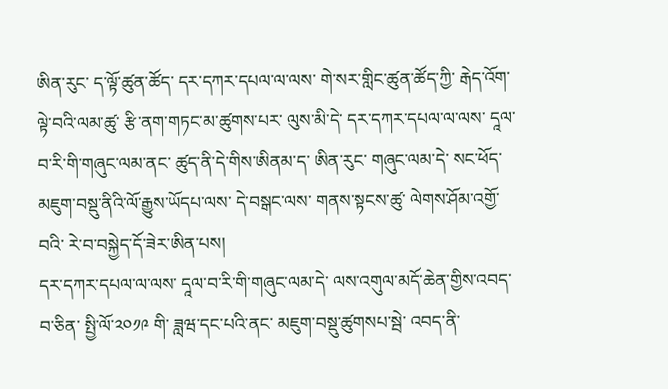ཨིན་རུང་ ད་ལྟོ་ཚུན་ཚོད་ དར་དཀར་དཔལ་ལ་ལས་ གེ་སར་གླིང་ཚུན་ཚོད་ཀྱི་ རྒེད་འོག་ལྟེ་བའི་ལམ་ཚུ་ རྩི་ནག་གཏང་མ་ཚུགས་པར་ ལུས་མི་དེ་ དར་དཀར་དཔལ་ལ་ལས་ དཱལ་བ་རི་གི་གཞུང་ལམ་ནང་ ཚུད་ནི་དེ་གིས་ཨིནམ་ད་ ཨིན་རུང་ གཞུང་ལམ་དེ་ སང་ཕོད་མཇུག་བསྡུ་ནིའི་ལོ་རྒྱུས་ཡོདཔ་ལས་ དེ་བསྒང་ལས་ གནས་སྟངས་ཚུ་ ལེགས་ཤོམ་འགྱོ་བའི་ རེ་བ་བསྐྱེད་དོ་ཟེར་ཨིན་པས།
དར་དཀར་དཔལ་ལ་ལས་ དཱལ་བ་རི་གི་གཞུང་ལམ་དེ་ ལས་འགུལ་མདོ་ཆེན་གྱིས་འབད་བ་ཅིན་ སྤྱི་ལོ་༢༠༡༩ གི་ ཟླཝ་དང་པའི་ནང་ མཇུག་བསྡུ་ཚུགསཔ་སྦེ་ འབད་ནི་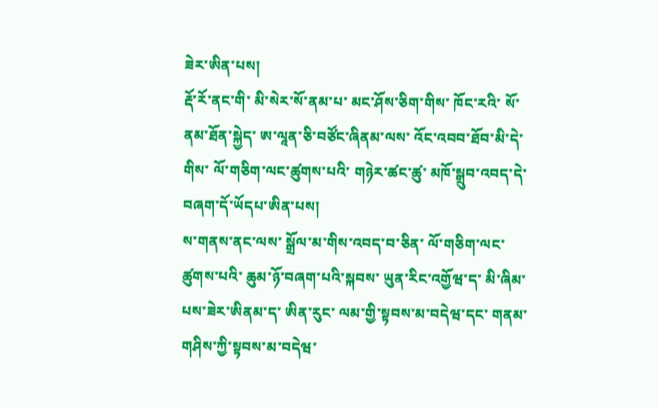ཟེར་ཨིན་པས།
རྡོ་རོ་ནང་གི་ མི་སེར་སོ་ནམ་པ་ མང་ཤོས་ཅིག་གིས་ ཁོང་རའི་ སོ་ནམ་ཐོན་སྐྱེད་ ཨ་ལཱན་ཅི་བཙོང་ཞིནམ་ལས་ འོང་འབབ་ཐོབ་མི་དེ་གིས་ ལོ་གཅིག་ལང་ཚུགས་པའི་ གཉེར་ཚང་ཚུ་ མཁོ་སྒྲུབ་འབད་དེ་ བཞག་དོ་ཡོདཔ་ཨིན་པས།
ས་གནས་ནང་ལས་ སྒྲོལ་མ་གིས་འབད་བ་ཅིན་ ལོ་གཅིག་ལང་ཚུགས་པའི་ ཆུམ་ཉོ་བཞག་པའི་སྐབས་ ཡུན་རིང་འགྱོཝ་ད་ མི་ཞིམ་པས་ཟེར་ཨིནམ་ད་ ཨིན་རུང་ ལམ་གྱི་སྟབས་མ་བདེཝ་དང་ གནམ་གཤིས་ཀྱི་སྟབས་མ་བདེཝ་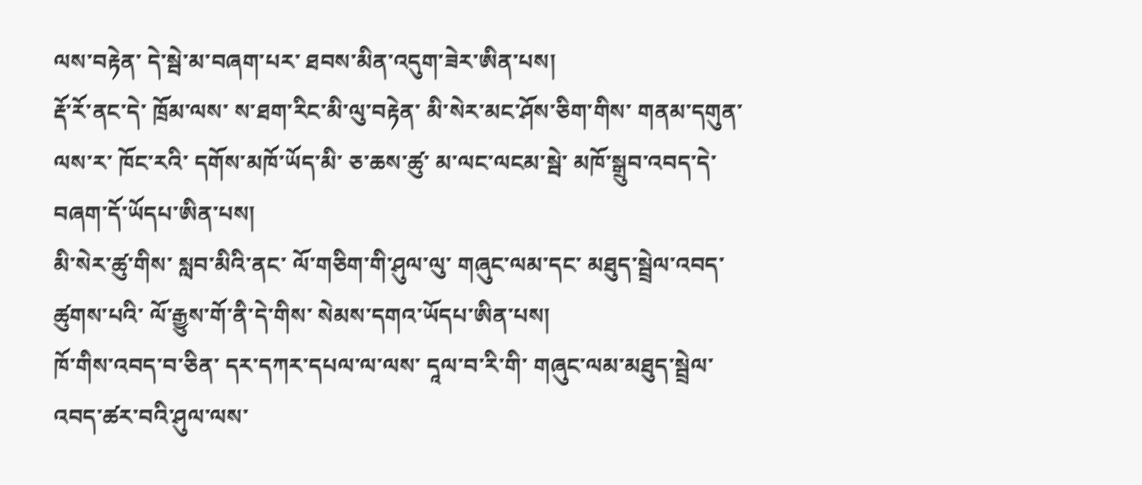ལས་བརྟེན་ དེ་སྦེ་མ་བཞག་པར་ ཐབས་མིན་འདུག་ཟེར་ཨིན་པས།
རྡོ་རོ་ནང་དེ་ ཁྲོམ་ལས་ ས་ཐག་རིང་མི་ལུ་བརྟེན་ མི་སེར་མང་ཤོས་ཅིག་གིས་ གནམ་དགུན་ལས་ར་ ཁོང་རའི་ དགོས་མཁོ་ཡོད་མི་ ཅ་ཆས་ཚུ་ མ་ལང་ལངམ་སྦེ་ མཁོ་སྒྲུབ་འབད་དེ་ བཞག་དོ་ཡོདཔ་ཨིན་པས།
མི་སེར་ཚུ་གིས་ སླབ་མིའི་ནང་ ལོ་གཅིག་གི་ཤུལ་ལུ་ གཞུང་ལམ་དང་ མཐུད་སྦྲེལ་འབད་ཚུགས་པའི་ ལོ་རྒྱུས་གོ་ནི་དེ་གིས་ སེམས་དགའ་ཡོདཔ་ཨིན་པས།
ཁོ་གིས་འབད་བ་ཅིན་ དར་དཀར་དཔལ་ལ་ལས་ དཱལ་བ་རི་གི་ གཞུང་ལམ་མཐུད་སྦྲེལ་འབད་ཚར་བའི་ཤུལ་ལས་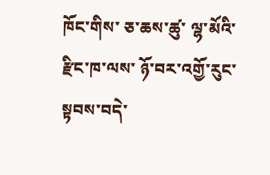ཁོང་གིས་ ཅ་ཆས་ཚུ་ ལྷ་མོའི་རྫིང་ཁ་ལས་ ཉོ་བར་འགྱོ་རུང་ སྟབས་བདེ་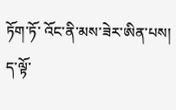ཏོག་ཏོ་ འོང་ནི་མས་ཟེར་ཨིན་པས།
ད་ལྟོ་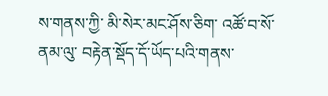ས་གནས་ཀྱི་ མི་སེར་མང་ཤོས་ཅིག་ འཚོ་བ་སོ་ནམ་ལུ་ བརྟེན་སྡོད་དོ་ཡོད་པའི་གནས་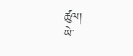ཚུལ།
ཡེ་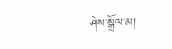ཤེས་སྒྲོལ་མ།